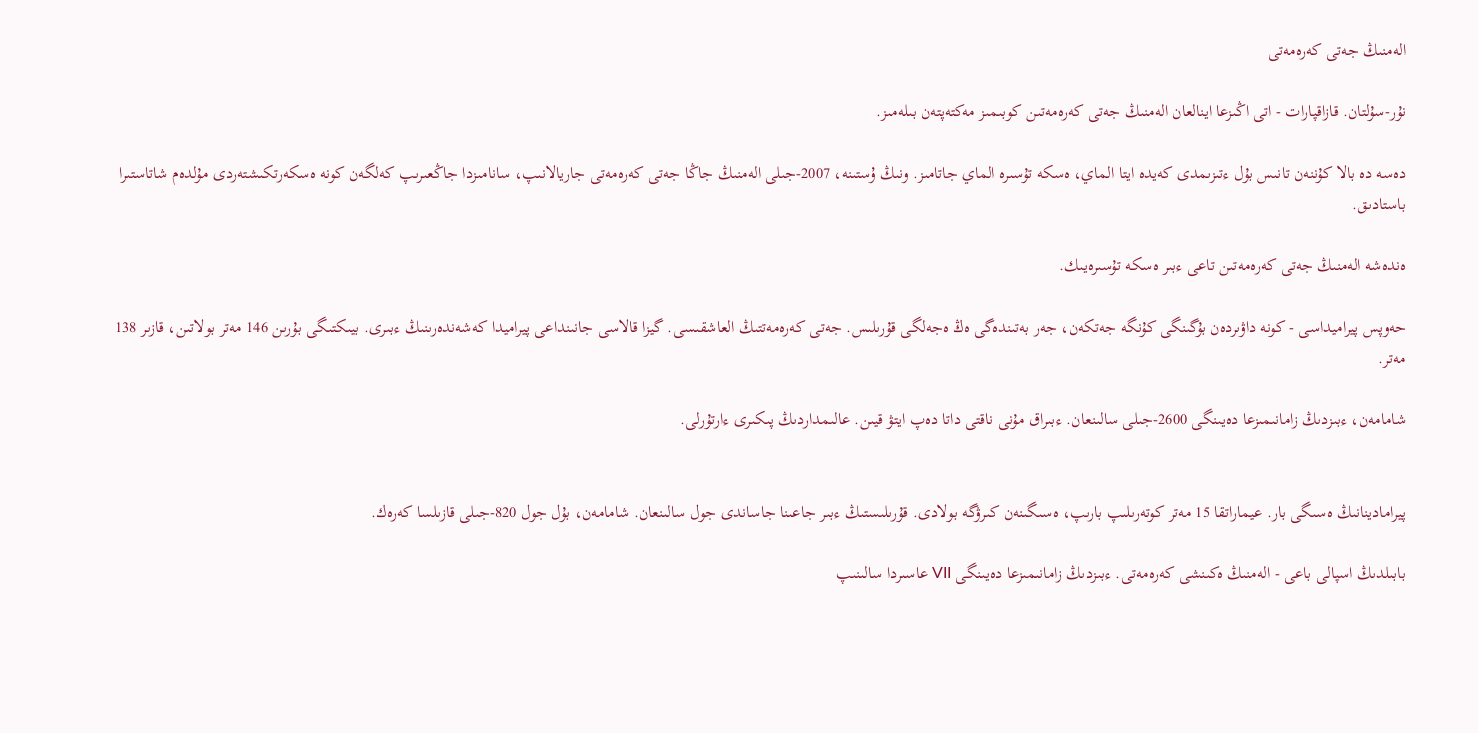الەمنىڭ جەتى كەرەمەتى

نۇر-سۇلتان. قازاقپارات - اتى اڭىزعا اينالعان الەمنىڭ جەتى كەرەمەتىن كوبىمىز مەكتەپتەن بىلەمىز.

دەسە دە بالا كۇننەن تانىس بۇل ءتىزىمدى كەيدە ايتا الماي، ەسكە تۇسىرە الماي جاتامىز. ونىڭ ۇستىنە، 2007-جىلى الەمنىڭ جاڭا جەتى كەرەمەتى جاريالانىپ، سانامىزدا جاڭعىرىپ كەلگەن كونە ەسكەرتكىشتەردى مۇلدەم شاتاستىرا باستادىق.

ەندەشە الەمنىڭ جەتى كەرەمەتىن تاعى ءبىر ەسكە تۇسىرەيىك.

حەوپس پيراميداسى - كونە داۋىردەن بۇگىنگى كۇنگە جەتكەن، جەر بەتىندەگى ەڭ ەجەلگى قۇرىلىس. جەتى كەرەمەتتىڭ العاشقىسى. گيزا قالاسى جانىنداعى پيراميدا كەشەندەرىنىڭ ءبىرى. بيىكتىگى بۇرىن 146 مەتر بولاتىن، قازىر 138 مەتر.

شامامەن، ءبىزدىڭ زامانىمىزعا دەيىنگى 2600-جىلى سالىنعان. ءبىراق مۇنى ناقتى داتا دەپ ايتۋ قيىن. عالىمداردىڭ پىكىرى ءارتۇرلى.


پيرامادينانىڭ ەسىگى بار. عيماراتقا 15 مەتر كوتەرىلىپ بارىپ، ەسىگىنەن كىرۋگە بولادى. قۇرىلىستىڭ ءبىر جاعىنا جاساندى جول سالىنعان. شامامەن، بۇل جول 820-جىلى قازىلسا كەرەك.

بابىلدىڭ اسپالى باعى - الەمنىڭ ەكىنشى كەرەمەتى. ءبىزدىڭ زامانىمىزعا دەيىنگى VII عاسىردا سالىنىپ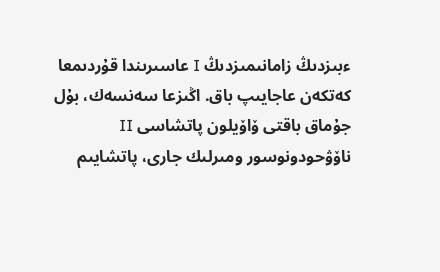ءبىزدىڭ زامانىمىزدىڭ I عاسىرىندا قۇردىمعا كەتكەن عاجايىپ باق. اڭىزعا سەنسەك، بۇل جۇماق باقتى ۆاۆيلون پاتشاسى II ناۆۋحودونوسور ومىرلىك جارى، پاتشايىم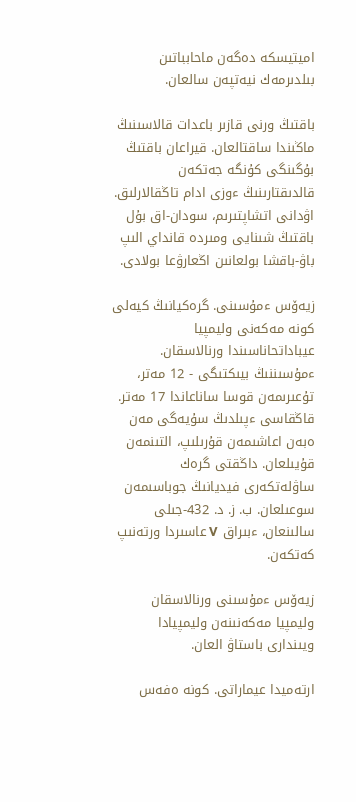اميتيسكە دەگەن ماحابباتىن بىلدىرمەك نيەتپەن سالعان.

باقتىڭ ورنى قازىر باعدات قالاسىنىڭ ماڭىندا ساقتالعان. قيراعان باقتىڭ بۇگىنگى كۇنگە جەتكەن قالدىقتارىنىڭ ءوزى ادام تاڭقالارلىق. اۋدانى اتشاپتىرىم، سودان-اق بۇل باقتىڭ شىنايى ومىردە قانداي الىپ باۋ-باقشا بولعانىن اڭعارۋعا بولادى.

زيەۆس ءمۇسىنى. گرەكيانىڭ كيەلى كونە مەكەنى وليمپيا عيباداتحاناسىندا ورنالاسقان. ءمۇسىننىڭ بيىكتىگى - 12 مەتر، تۇعىرىمەن قوسا ساناعاندا 17 مەتر. قاڭقاسى ءپىلدىڭ سۇيەگى مەن ەبەن اعاشىمەن قۇرىلىپ، التىنمەن قۇيىلعان. داڭقتى گرەك ساۋلەتكەرى فيديانىڭ جوباسىمەن سوعىلعان. ب. ز. د. 432-جىلى سالىنعان، ءبىراق V عاسىردا ورتەنىپ كەتكەن.

زيەۆس ءمۇسىنى ورنالاسقان وليمپيا مەكەنىنەن وليمپيادا ويىندارى باستاۋ العان.

ارتەميدا عيماراتى. كونە ەفەس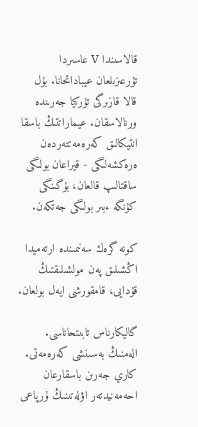قالاسىندا V عاسىردا تۇرعىزىلعان عيباداتحانا. بۇل قالا قازىرگى تۇركيا جەرىندە ورنالاسقان. عيماراتتىڭ باسقا انتيكالىق كەرەمەتتەردەن ەرەكشەلىگى - قيراعان بولىگى ساقتالىپ قالعان، بۇگىنگى كۇنگە ءبىر بولىگى جەتكەن.

كونە گرەك سەنىمىندە ارتەميدا اڭشىلىق پەن مولشىلىقتىڭ قۇدايى، قامقورشى ايەل بولعان.

گاليكارناس تابىتحاناسى. الەمنىڭ بەسىنشى كەرەمەتى. كاري جەرىن باسقارعان احەمەنيدتەر اۋلەتىنىڭ ۇرپاعى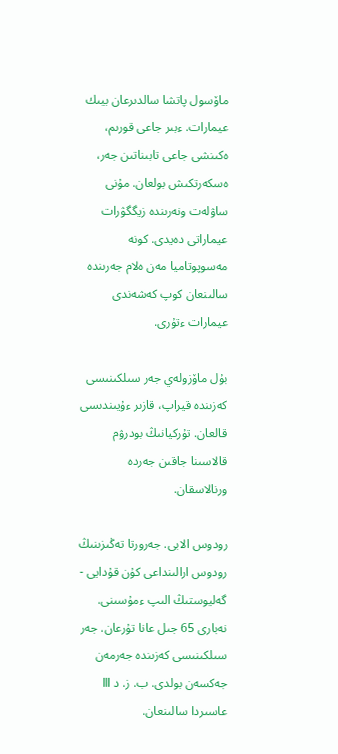ماۆسول پاتشا سالدىرعان بيىك عيمارات. ءبىر جاعى قورىم، ەكىنشى جاعى تابىناتىن جەر، ەسكەرتكىش بولعان. مۇنى ساۋلەت ونەرىندە زيگگۋرات عيماراتى دەيدى. كونە مەسوپوتاميا مەن ەلام جەرىندە سالىنعان كوپ كەشەندى عيمارات ءتۇرى.

بۇل ماۆزولەي جەر سىلكىنىسى كەزىندە قيراپ، قازىر ءۇيىندىسى قالعان. تۇركيانىڭ بودرۋم قالاسىنا جاقىن جەردە ورنالاسقان.

رودوس الابى. جەرورتا تەڭىزىنىڭ رودوس ارالىنداعى كۇن قۇدايى - گەليوستىڭ الىپ ءمۇسىنى. نەبارى 65 جىل عانا تۇرعان. جەر سىلكىنىسى كەزىندە جەرمەن جەكسەن بولدى. ب. ز. د Ⅲ عاسىردا سالىنعان.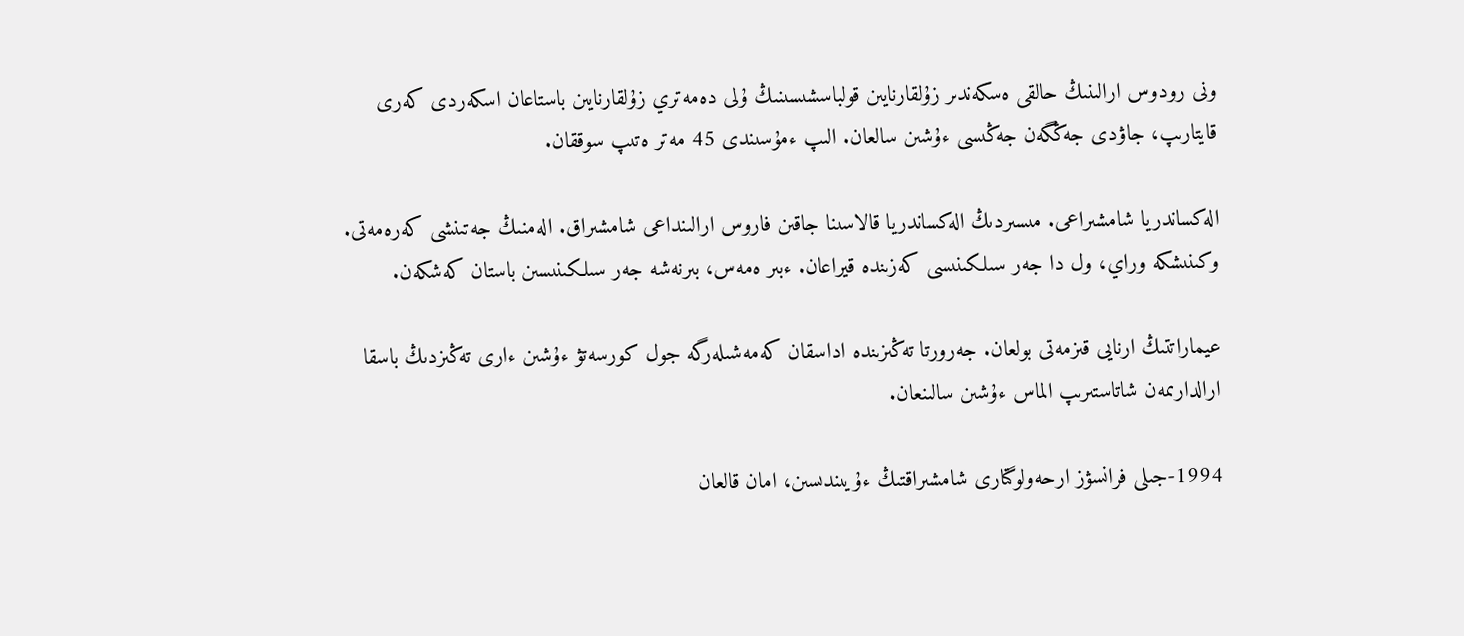ونى رودوس ارالىنىڭ حالقى ەسكەندىر زۇلقارنايىن قولباسشىسىنىڭ ۇلى دەمەتري زۇلقارنايىن باستاعان اسكەردى كەرى قايتارىپ، جاۋدى جەڭگەن جەڭىسى ءۇشىن سالعان. الىپ ءمۇسىندى 45 مەتر ەتىپ سوققان.

الەكساندريا شامشىراعى. مىسىردىڭ الەكساندريا قالاسىنا جاقىن فاروس ارالىنداعى شامشىراق. الەمنىڭ جەتىنشى كەرەمەتى. وكىنىشكە وراي، ول دا جەر سىلكىنىسى كەزىندە قيراعان. ءبىر ەمەس، بىرنەشە جەر سىلكىنىسىن باستان كەشكەن.

عيماراتتىڭ ارنايى قىزمەتى بولعان. جەرورتا تەڭىزىندە اداسقان كەمەشىلەرگە جول كورسەتۋ ءۇشىن ءارى تەڭىزدىڭ باسقا ارالدارىمەن شاتاستىرىپ الماس ءۇشىن سالىنعان.

1994-جىلى فرانسۋز ارحەولوگتارى شامشىراقتىڭ ءۇيىندىسىن، امان قالعان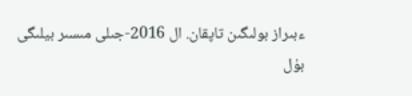ءبىراز بولىگىن تاپقان. ال 2016-جىلى مىسىر بيلىگى بۇل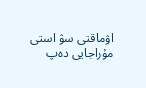اۋماقتى سۋ استى مۇراجايى دەپ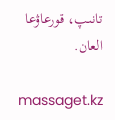تانىپ، قورعاۋعا العان.

massaget.kz